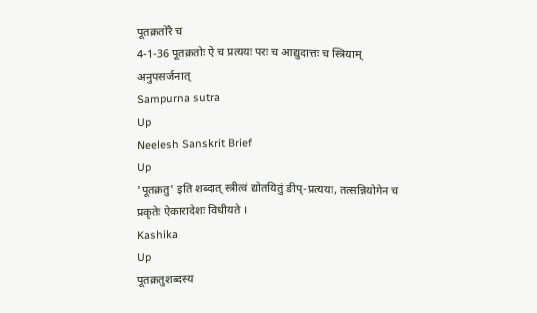पूतक्रतोरै च
4-1-36 पूतक्रतोः ऐ च प्रत्ययः परः च आद्युदात्तः च स्त्रियाम् अनुपसर्जनात्
Sampurna sutra
Up
Neelesh Sanskrit Brief
Up
'पूतक्रतु' इति शब्दात् स्त्रीत्वं द्योतयितुं ङीप्-प्रत्ययः, तत्सन्नियोगेन च प्रकृतेः ऐकारादेशः विधीयते ।
Kashika
Up
पूतक्रतुशब्दस्य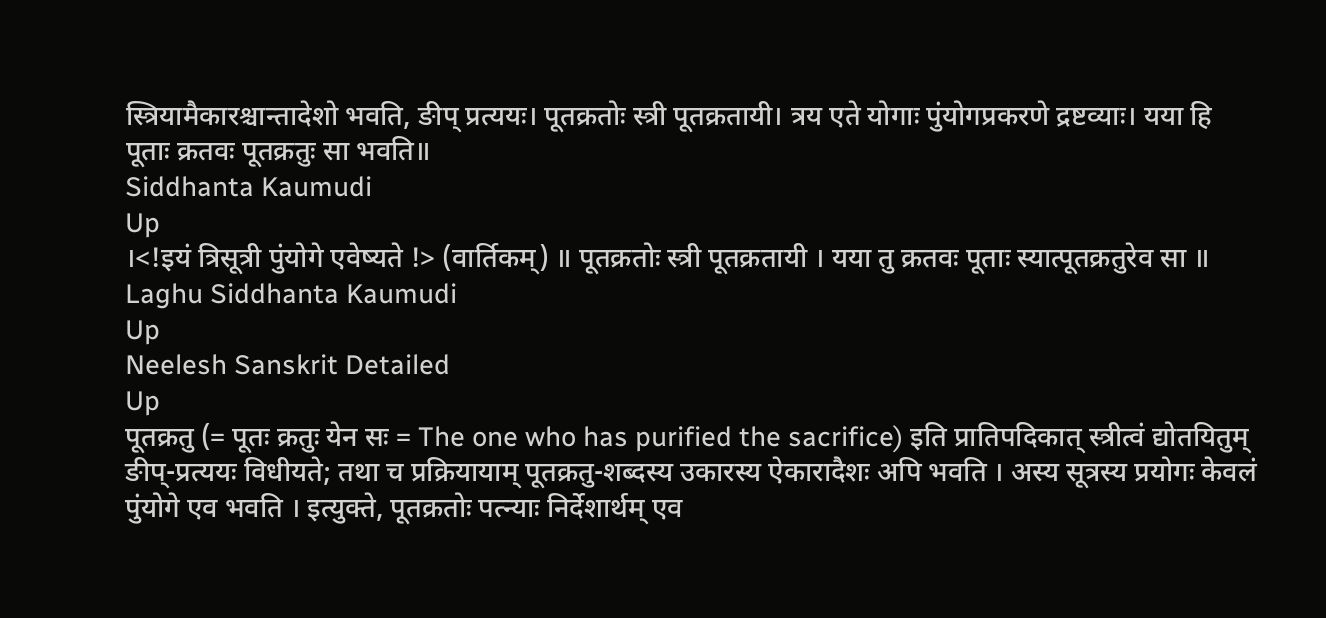स्त्रियामैकारश्चान्तादेशो भवति, ङीप् प्रत्ययः। पूतक्रतोः स्त्री पूतक्रतायी। त्रय एते योगाः पुंयोगप्रकरणे द्रष्टव्याः। यया हि पूताः क्रतवः पूतक्रतुः सा भवति॥
Siddhanta Kaumudi
Up
।<!इयं त्रिसूत्री पुंयोगे एवेष्यते !> (वार्तिकम्) ॥ पूतक्रतोः स्त्री पूतक्रतायी । यया तु क्रतवः पूताः स्यात्पूतक्रतुरेव सा ॥
Laghu Siddhanta Kaumudi
Up
Neelesh Sanskrit Detailed
Up
पूतक्रतु (= पूतः क्रतुः येन सः = The one who has purified the sacrifice) इति प्रातिपदिकात् स्त्रीत्वं द्योतयितुम् ङीप्-प्रत्ययः विधीयते; तथा च प्रक्रियायाम् पूतक्रतु-शब्दस्य उकारस्य ऐकारादैशः अपि भवति । अस्य सूत्रस्य प्रयोगः केवलं पुंयोगे एव भवति । इत्युक्ते, पूतक्रतोः पत्न्याः निर्देशार्थम् एव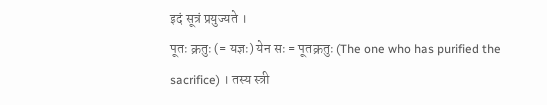इदं सूत्रं प्रयुज्यते ।
पूतः क्रतुः (= यज्ञः) येन सः = पूतक्रतुः (The one who has purified the sacrifice) । तस्य स्त्री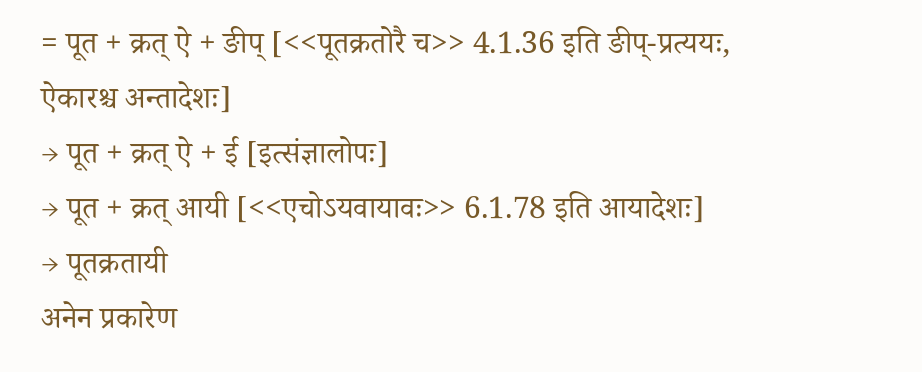= पूत + क्रत् ऐ + ङीप् [<<पूतक्रतोरै च>> 4.1.36 इति ङीप्-प्रत्ययः, ऐकारश्च अन्तादेशः]
→ पूत + क्रत् ऐ + ई [इत्संज्ञालोपः]
→ पूत + क्रत् आयी [<<एचोऽयवायावः>> 6.1.78 इति आयादेशः]
→ पूतक्रतायी
अनेन प्रकारेण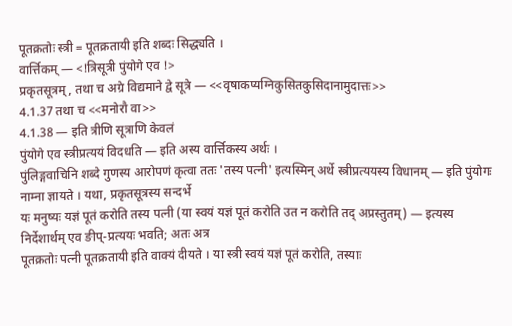पूतक्रतोः स्त्री = पूतक्रतायी इति शब्दः सिद्ध्यति ।
वार्त्तिकम् — <!त्रिसूत्री पुंयोगे एव !>
प्रकृतसूत्रम्, तथा च अग्रे विद्यमाने द्वे सूत्रे — <<वृषाकप्यग्निकुसितकुसिदानामुदात्तः>>
4.1.37 तथा च <<मनोरौ वा>>
4.1.38 — इति त्रीणि सूत्राणि केवलं
पुंयोगे एव स्त्रीप्रत्ययं विदधति — इति अस्य वार्त्तिकस्य अर्थः ।
पुंलिङ्गवाचिनि शब्दे गुणस्य आरोपणं कृत्वा ततः 'तस्य पत्नी' इत्यस्मिन् अर्थे स्त्रीप्रत्ययस्य विधानम् — इति पुंयोगः नाम्ना ज्ञायते । यथा, प्रकृतसूत्रस्य सन्दर्भे
यः मनुष्यः यज्ञं पूतं करोति तस्य पत्नी (या स्वयं यज्ञं पूतं करोति उत न करोति तद् अप्रस्तुतम्) — इत्यस्य निर्देशार्थम् एव ङीप्-प्रत्ययः भवति; अतः अत्र
पूतक्रतोः पत्नी पूतक्रतायी इति वाक्यं दीयते । या स्त्री स्वयं यज्ञं पूतं करोति, तस्याः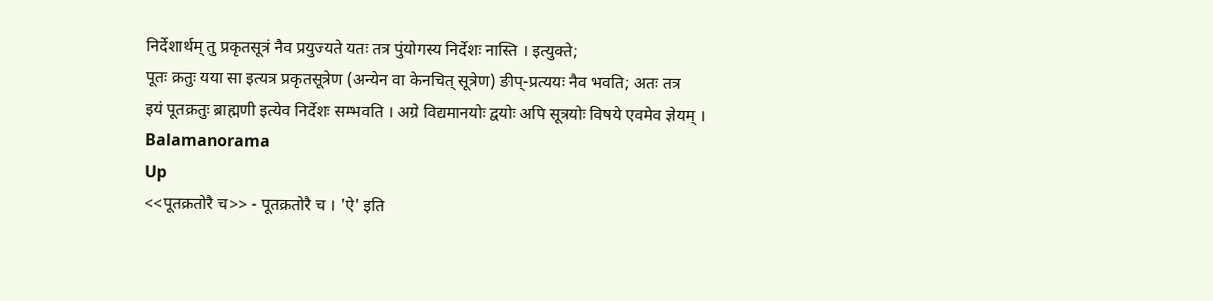निर्देशार्थम् तु प्रकृतसूत्रं नैव प्रयुज्यते यतः तत्र पुंयोगस्य निर्देशः नास्ति । इत्युक्ते;
पूतः क्रतुः यया सा इत्यत्र प्रकृतसूत्रेण (अन्येन वा केनचित् सूत्रेण) ङीप्-प्रत्ययः नैव भवति; अतः तत्र
इयं पूतक्रतुः ब्राह्मणी इत्येव निर्देशः सम्भवति । अग्रे विद्यमानयोः द्वयोः अपि सूत्रयोः विषये एवमेव ज्ञेयम् ।
Balamanorama
Up
<<पूतक्रतोरै च>> - पूतक्रतोरै च । 'ऐ' इति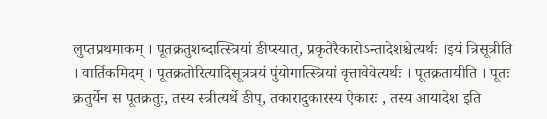लुप्तप्रथमाकम् । पूतक्रतुशब्दात्स्त्रियां ङीप्स्यात्, प्रकृतेरैकारोऽन्तादेशश्चेत्यर्थः ।इयं त्रिसूत्रीति । वार्तिकमिदम् । पूतक्रतोरित्यादिसूत्रत्रयं पुंयोगात्स्त्रियां वृत्तावेवेत्यर्थः । पूतक्रतायीति । पूतः क्रतुर्येन स पूतक्रतुः, तस्य स्त्रीत्यर्थे ङीप्, तकारादुकारस्य ऐकारः , तस्य आयादेश इति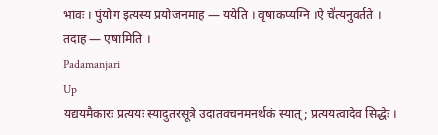भावः । पुंयोग इत्यस्य प्रयोजनमाह — ययेति । वृषाकप्यग्नि ।ऐ चे॑त्यनुवर्तते । तदाह — एषामिति ।
Padamanjari
Up
यद्ययमैकारः प्रत्ययः स्यादुतरसूत्रे उदातवचनमनर्थकं स्यात्; प्रत्ययत्वादेव सिद्धेः ।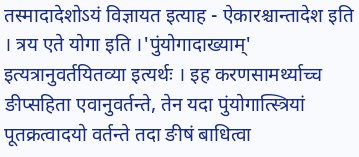तस्मादादेशोऽयं विज्ञायत इत्याह - ऐकारश्चान्तादेश इति । त्रय एते योगा इति ।'पुंयोगादाख्याम्' इत्यत्रानुवर्तयितव्या इत्यर्थः । इह करणसामर्थ्याच्च ङीप्सहिता एवानुवर्तन्ते, तेन यदा पुंयोगात्स्त्रियां पूतक्रत्वादयो वर्तन्ते तदा ङीषं बाधित्वा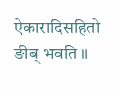ऐकारादिसहितो ङीब् भवति ॥